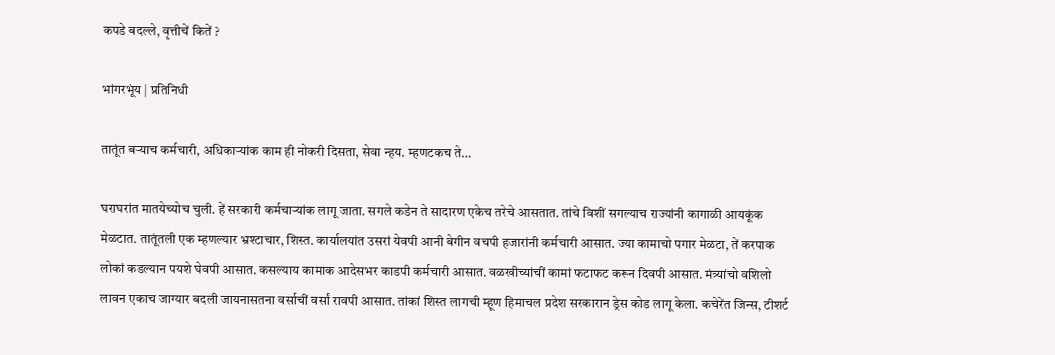कपडे बदल्ले, वृत्तीचें कितें ?

भांगरभूंय | प्रतिनिधी

तातूंत बऱ्याच कर्मचारी, अधिकाऱ्यांक काम ही नोकरी दिसता, सेवा न्हय. म्हणटकच ते…

घराघरांत मातयेच्योच चुली. हें सरकारी कर्मचाऱ्यांक लागू जाता. सगले कडेन ते सादारण एकेच तरेचे आसतात. तांचे विशीं सगल्याच राज्यांनी कागाळी आयकूंक मेळटात. तातूंतली एक म्हणल्यार भ्रश्टाचार, शिस्त. कार्यालयांत उसरां येवपी आनी बेगीन वचपी हजारांनी कर्मचारी आसात. ज्या कामाचो पगार मेळटा, तें करपाक लोकां कडल्यान पयशे घेवपी आसात. कसल्याय कामाक आदेसभर काडपी कर्मचारी आसात. वळखीच्यांचीं कामां फटाफट करून दिवपी आसात. मंत्र्यांचो वशिलो लावन एकाच जाग्यार बदली जायनासतना वर्साचीं वर्सां रावपी आसात. तांकां शिस्त लागची म्हूण हिमाचल प्रदेश सरकारान ड्रेस कोड लागू केला. कचेरेंत जिन्स, टीशर्ट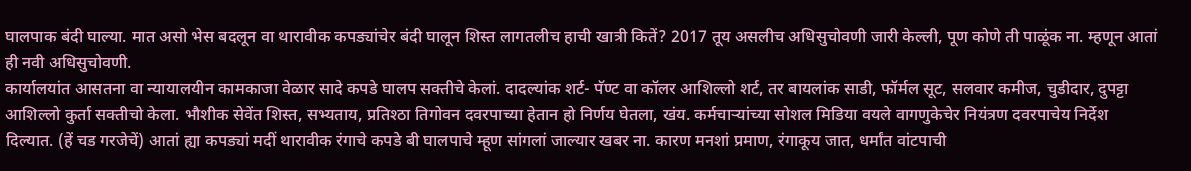घालपाक बंदी घाल्या. मात असो भेस बदलून वा थारावीक कपड्यांचेर बंदी घालून शिस्त लागतलीच हाची खात्री कितें? 2017 तूय असलीच अधिसुचोवणी जारी केल्ली, पूण कोणे ती पाळूंक ना. म्हणून आतां ही नवी अधिसुचोवणी.
कार्यालयांत आसतना वा न्यायालयीन कामकाजा वेळार सादे कपडे घालप सक्तीचे केलां. दादल्यांक शर्ट- पॅण्ट वा कॉलर आशिल्लो शर्ट, तर बायलांक साडी, फॉर्मल सूट, सलवार कमीज, चुडीदार, दुपट्टा आशिल्लो कुर्ता सक्तीचो केला. भौशीक सेवेंत शिस्त, सभ्यताय, प्रतिश्ठा तिगोवन दवरपाच्या हेतान हो निर्णय घेतला, खंय. कर्मचाऱ्यांच्या सोशल मिडिया वयले वागणुकेचेर नियंत्रण दवरपाचेय निर्देश दिल्यात. (हें चड गरजेचें) आतां ह्या कपड्यां मदीं थारावीक रंगाचे कपडे बी घालपाचे म्हूण सांगलां जाल्यार खबर ना. कारण मनशां प्रमाण, रंगाकूय जात, धर्मांत वांटपाची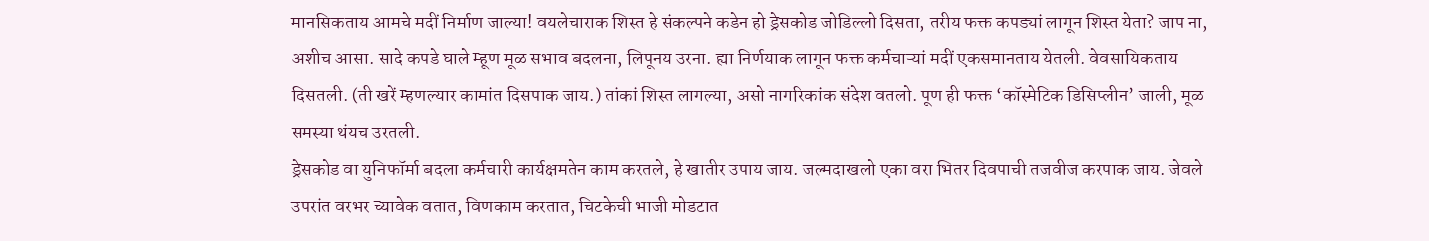मानसिकताय आमचे मदीं निर्माण जाल्या! वयलेचाराक शिस्त हे संकल्पने कडेन हो ड्रेसकोड जोडिल्लो दिसता, तरीय फक्त कपड्यां लागून शिस्त येता? जाप ना, अशीच आसा. सादे कपडे घाले म्हूण मूळ सभाव बदलना, लिपूनय उरना. ह्या निर्णयाक लागून फक्त कर्मचाऱ्यां मदीं एकसमानताय येतली. वेवसायिकताय दिसतली. (ती खरें म्हणल्यार कामांत दिसपाक जाय.) तांकां शिस्त लागल्या, असो नागरिकांक संदेश वतलो. पूण ही फक्त ‘कॉस्मेटिक डिसिप्लीन’ जाली, मूळ समस्या थंयच उरतली.
ड्रेसकोड वा युनिफॉर्मा बदला कर्मचारी कार्यक्षमतेन काम करतले, हे खातीर उपाय जाय. जल्मदाखलो एका वरा भितर दिवपाची तजवीज करपाक जाय. जेवले उपरांत वरभर च्यावेक वतात, विणकाम करतात, चिटकेची भाजी मोडटात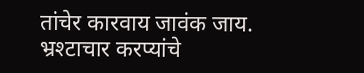तांचेर कारवाय जावंक जाय. भ्रश्टाचार करप्यांचे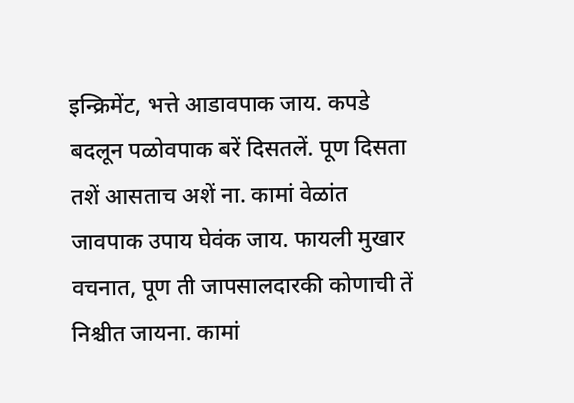इन्क्रिमेंट, भत्ते आडावपाक जाय. कपडे बदलून पळोवपाक बरें दिसतलें. पूण दिसता तशें आसताच अशें ना. कामां वेळांत जावपाक उपाय घेवंक जाय. फायली मुखार वचनात, पूण ती जापसालदारकी कोणाची तें निश्चीत जायना. कामां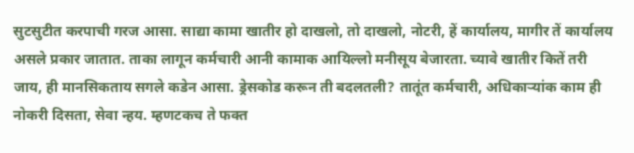सुटसुटीत करपाची गरज आसा. साद्या कामा खातीर हो दाखलो, तो दाखलो, नोटरी, हें कार्यालय, मागीर तें कार्यालय असले प्रकार जातात. ताका लागून कर्मचारी आनी कामाक आयिल्लो मनीसूय बेजारता. च्यावे खातीर कितें तरी जाय, ही मानसिकताय सगले कडेन आसा. ड्रेसकोड करून ती बदलतली? तातूंत कर्मचारी, अधिकाऱ्यांक काम ही नोकरी दिसता, सेवा न्हय. म्हणटकच ते फक्त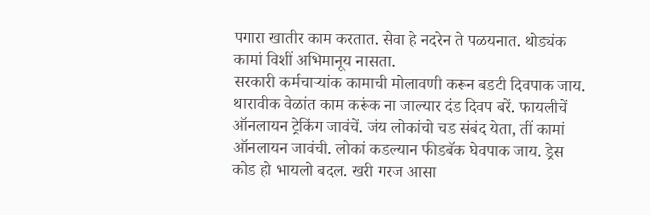पगारा खातीर काम करतात. सेवा हे नदरेन ते पळयनात. थोड्यंक कामां विशीं अभिमानूय नासता.
सरकारी कर्मचाऱ्यांक कामाची मोलावणी करून बडटी दिवपाक जाय. थारावीक वेळांत काम करूंक ना जाल्यार दंड दिवप बरें. फायलीचें ऑनलायन ट्रेकिंग जावंचें. जंय लोकांचो चड संबंद येता, तीं कामां ऑनलायन जावंची. लोकां कडल्यान फीडबॅक घेवपाक जाय. ड्रेस कोड हो भायलो बदल. खरी गरज आसा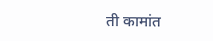ती कामांत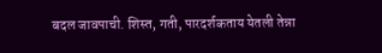बदल जावपाची. शिस्त, गती, पारदर्शकताय येतली तेन्ना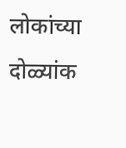लोकांच्या दोळ्यांक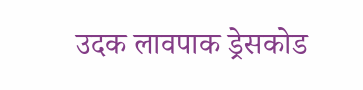उदक लावपाक ड्रेसकोड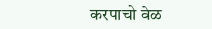करपाचो वेळ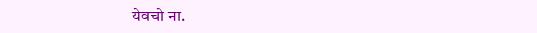येवचो ना.